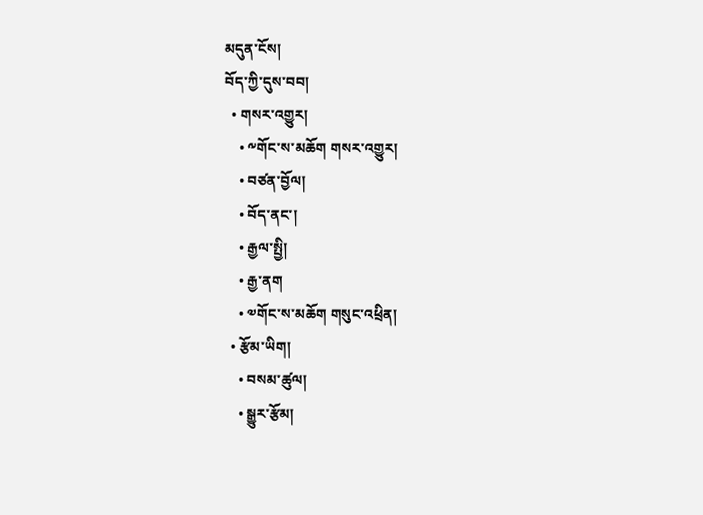མདུན་ངོས།
བོད་ཀྱི་དུས་བབ།
  • གསར་འགྱུར།
    • ༸གོང་ས་མཆོག གསར་འགྱུར།
    • བཙན་བྱོལ།
    • བོད་ནང་།
    • རྒྱལ་སྤྱི།
    • རྒྱ་ནག
    • ༧གོང་ས་མཆོག གསུང་འཕྲིན།
  • རྩོམ་ཡིག།
    • བསམ་ཚུལ།
    • སྒྱུར་རྩོམ།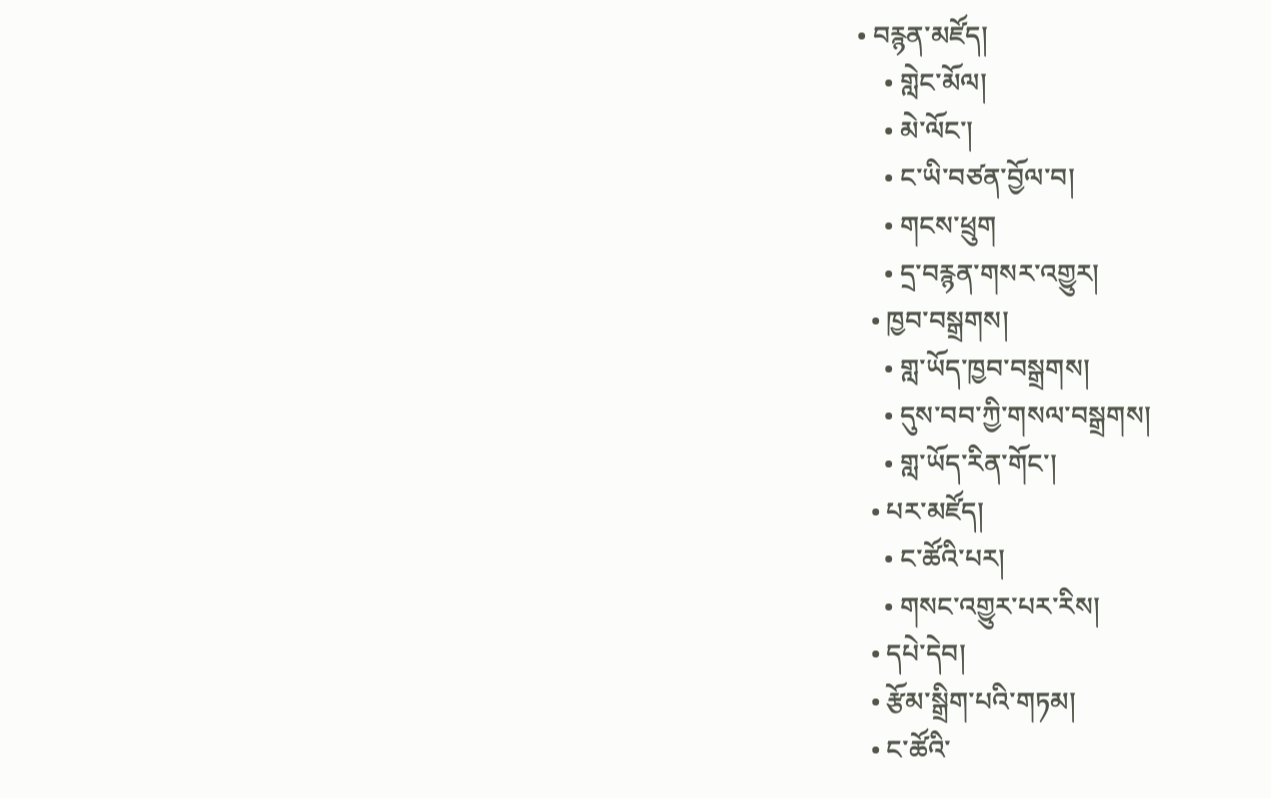• བརྙན་མཛོད།
    • གླེང་མོལ།
    • མེ་ལོང་།
    • ང་ཡི་བཙན་བྱོལ་བ།
    • གངས་ཕྲུག
    • དྲ་བརྙན་གསར་འགྱུར།
  • ཁྱབ་བསྒྲགས།
    • གླ་ཡོད་ཁྱབ་བསྒྲགས།
    • དུས་བབ་ཀྱི་གསལ་བསྒྲགས།
    • གླ་ཡོད་རིན་གོང་།
  • པར་མཛོད།
    • ང་ཚོའི་པར།
    • གསང་འགྱུར་པར་རིས།
  • དཔེ་དེབ།
  • རྩོམ་སྒྲིག་པའི་གཏམ།
  • ང་ཚོའི་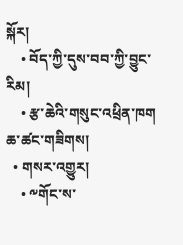སྐོར།
    • བོད་ཀྱི་དུས་བབ་ཀྱི་བྱུང་རིམ།
    • རྩ་ཆེའི་གསུང་འཕྲིན་ཁག
ཆ་ཚང་གཟིགས།
  • གསར་འགྱུར།
    • ༸གོང་ས་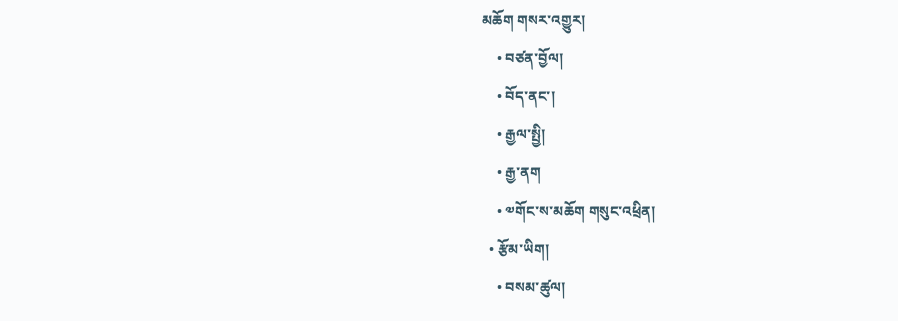མཆོག གསར་འགྱུར།
    • བཙན་བྱོལ།
    • བོད་ནང་།
    • རྒྱལ་སྤྱི།
    • རྒྱ་ནག
    • ༧གོང་ས་མཆོག གསུང་འཕྲིན།
  • རྩོམ་ཡིག།
    • བསམ་ཚུལ།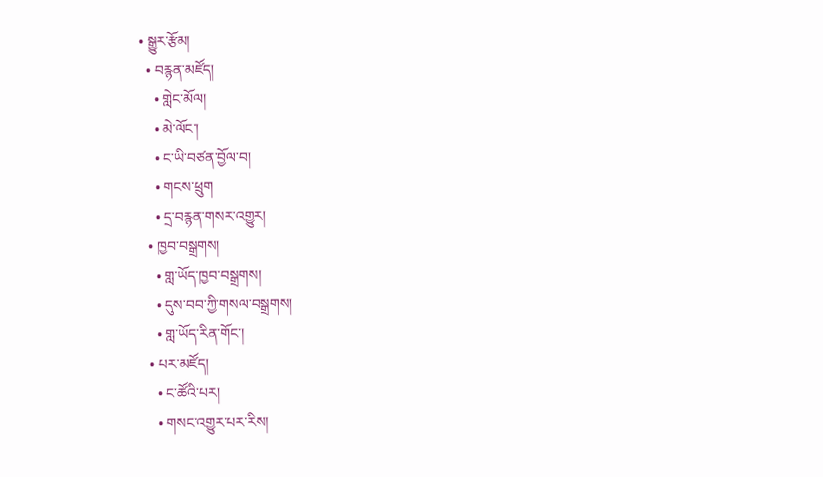• སྒྱུར་རྩོམ།
  • བརྙན་མཛོད།
    • གླེང་མོལ།
    • མེ་ལོང་།
    • ང་ཡི་བཙན་བྱོལ་བ།
    • གངས་ཕྲུག
    • དྲ་བརྙན་གསར་འགྱུར།
  • ཁྱབ་བསྒྲགས།
    • གླ་ཡོད་ཁྱབ་བསྒྲགས།
    • དུས་བབ་ཀྱི་གསལ་བསྒྲགས།
    • གླ་ཡོད་རིན་གོང་།
  • པར་མཛོད།
    • ང་ཚོའི་པར།
    • གསང་འགྱུར་པར་རིས།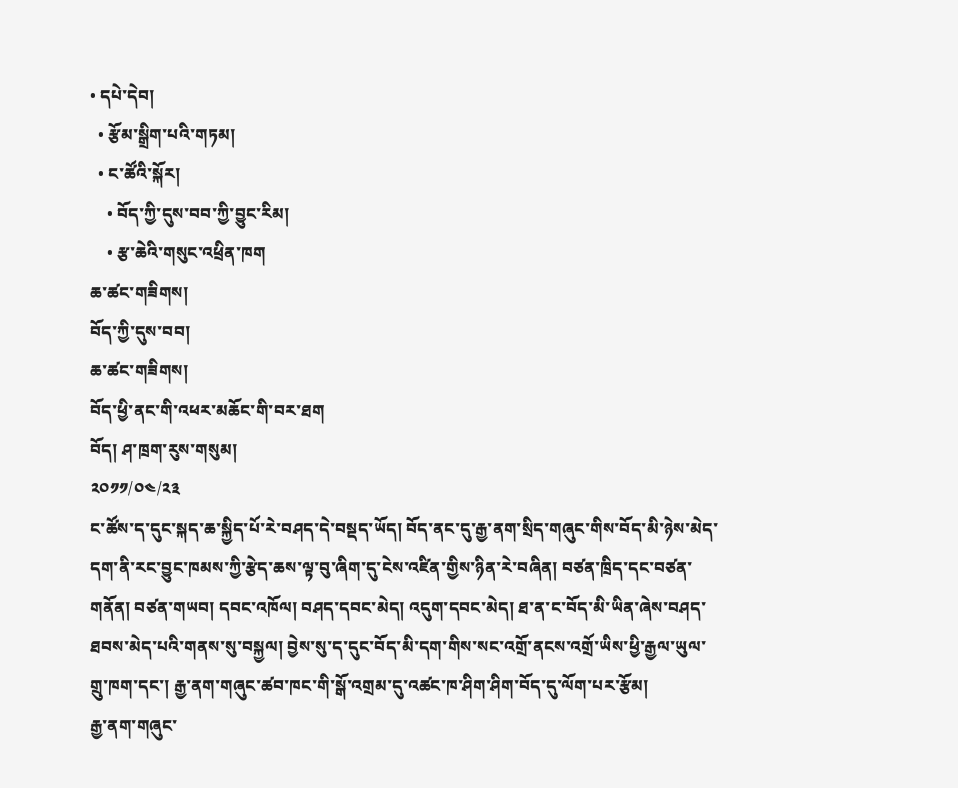• དཔེ་དེབ།
  • རྩོམ་སྒྲིག་པའི་གཏམ།
  • ང་ཚོའི་སྐོར།
    • བོད་ཀྱི་དུས་བབ་ཀྱི་བྱུང་རིམ།
    • རྩ་ཆེའི་གསུང་འཕྲིན་ཁག
ཆ་ཚང་གཟིགས།
བོད་ཀྱི་དུས་བབ།
ཆ་ཚང་གཟིགས།
བོད་ཕྱི་ནང་གི་འཕར་མཆོང་གི་བར་ཐག
བོད། ཤ་ཁྲག་རུས་གསུམ།
༢༠༡༡/༠༤/༢༣
ང་ཚོས་ད་དུང་སྐད་ཆ་སྐྱིད་པོ་རེ་བཤད་དེ་བསྡད་ཡོད། བོད་ནང་དུ་རྒྱ་ནག་སྲིད་གཞུང་གིས་བོད་མི་ཉེས་མེད་དག་ནི་རང་བྱུང་ཁམས་ཀྱི་རྩེད་ཆས་ལྟ་བུ་ཞིག་དུ་ངེས་འཛིན་གྱིས་ཉིན་རེ་བཞིན། བཙན་ཁྲིད་དང་བཙན་གནོན། བཙན་གཡབ། དབང་འཁོལ། བཤད་དབང་མེད། འདུག་དབང་མེད། ཐ་ན་ང་བོད་མི་ཡིན་ཞེས་བཤད་ཐབས་མེད་པའི་གནས་སུ་བསྐྱལ། བྱེས་སུ་ད་དུང་བོད་མི་དག་གིས་སང་འགྲོ་ནངས་འགྲོ་ཡིས་ཕྱི་རྒྱལ་ཡུལ་གྲུ་ཁག་དང་། རྒྱ་ནག་གཞུང་ཚབ་ཁང་གི་སྒོ་འགྲམ་དུ་འཚང་ཁ་ཤིག་ཤིག་བོད་དུ་ལོག་པར་རྩོམ།
རྒྱ་ནག་གཞུང་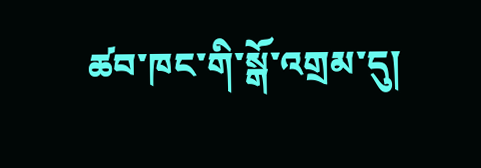ཚབ་ཁང་གི་སྒོ་འགྲམ་དུ།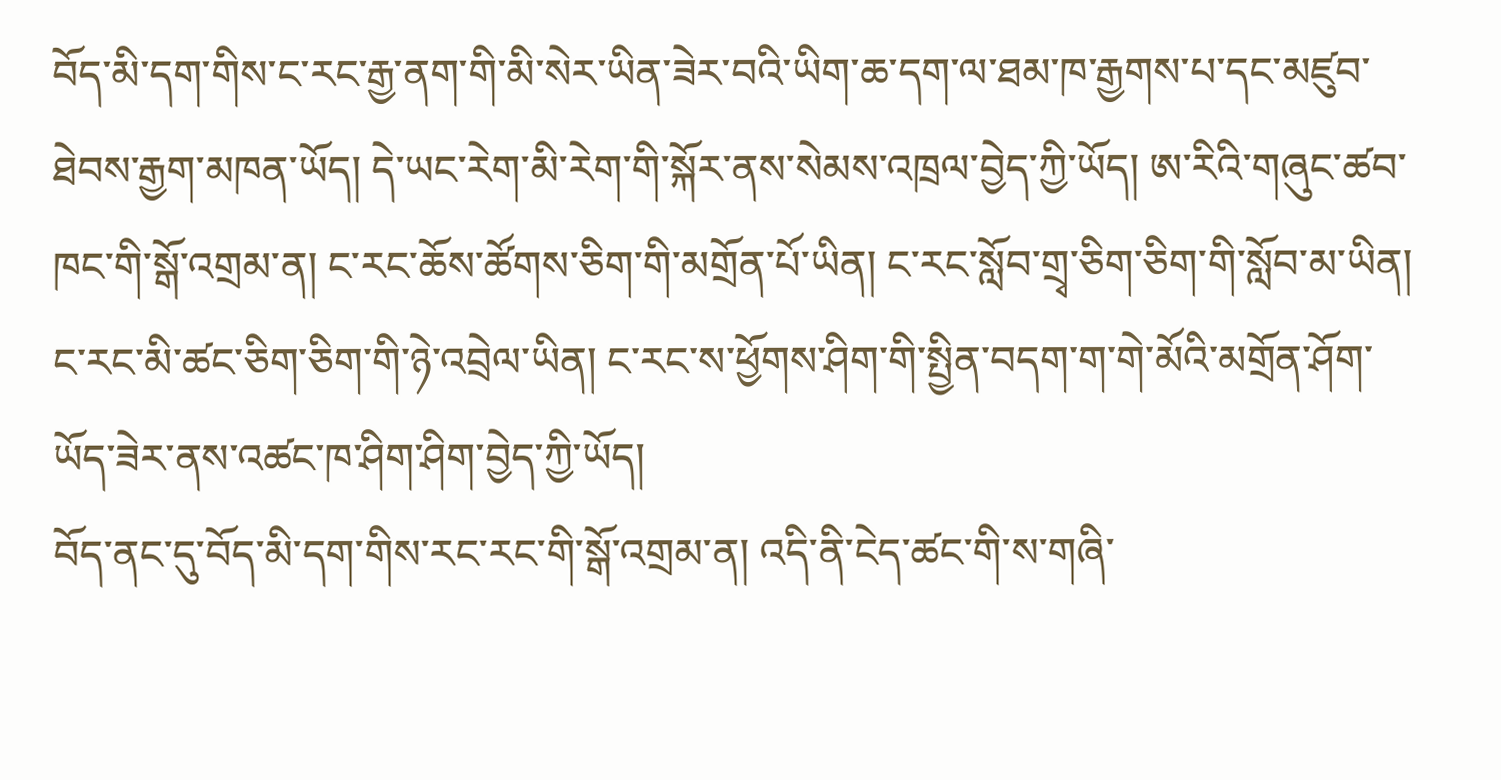བོད་མི་དག་གིས་ང་རང་རྒྱ་ནག་གི་མི་སེར་ཡིན་ཟེར་བའི་ཡིག་ཆ་དག་ལ་ཐམ་ཁ་རྒྱགས་པ་དང་མཛུབ་ཐེབས་རྒྱག་མཁན་ཡོད། དེ་ཡང་རེག་མི་རེག་གི་སྐོར་ནས་སེམས་འཁྲལ་བྱེད་ཀྱི་ཡོད། ཨ་རིའི་གཞུང་ཚབ་ཁང་གི་སྒོ་འགྲམ་ན། ང་རང་ཆོས་ཚོགས་ཅིག་གི་མགྲོན་པོ་ཡིན། ང་རང་སློབ་གྲྭ་ཅིག་ཅིག་གི་སློབ་མ་ཡིན། ང་རང་མི་ཚང་ཅིག་ཅིག་གི་ཉེ་འབྲེལ་ཡིན། ང་རང་ས་ཕྱོགས་ཤིག་གི་སྤྱིན་བདག་ག་གེ་མོའི་མགྲོན་ཤོག་ཡོད་ཟེར་ནས་འཚང་ཁ་ཤིག་ཤིག་བྱེད་ཀྱི་ཡོད།
བོད་ནང་དུ་བོད་མི་དག་གིས་རང་རང་གི་སྒོ་འགྲམ་ན། འདི་ནི་ངེད་ཚང་གི་ས་གཞི་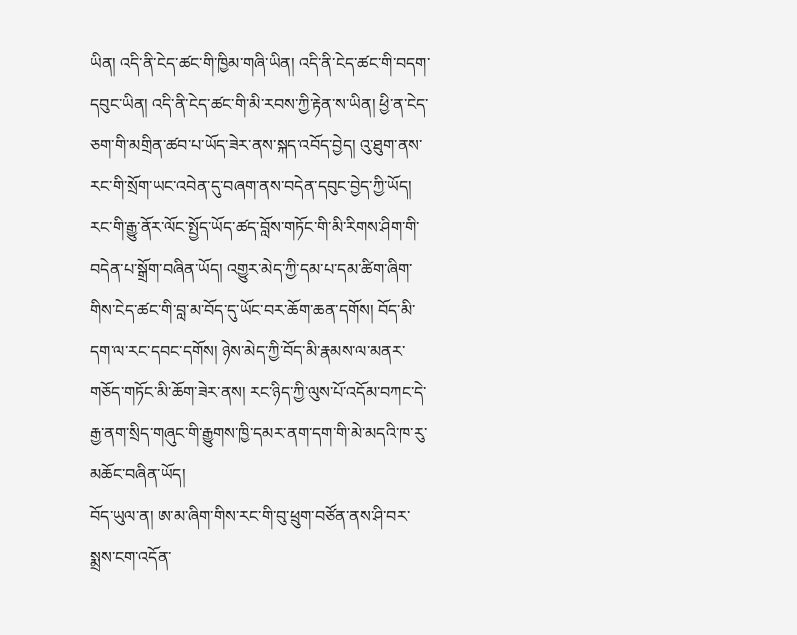ཡིན། འདི་ནི་ངེད་ཚང་གི་ཁྱིམ་གཞི་ཡིན། འདི་ནི་ངེད་ཚང་གི་བདག་དབུང་ཡིན། འདི་ནི་ངེད་ཚང་གི་མི་རབས་ཀྱི་རྟེན་ས་ཡིན། ཕྱི་ན་ངེད་ཅག་གི་མགྲིན་ཚབ་པ་ཡོད་ཟེར་ནས་སྐད་འབོད་བྱེད། འུ་ཐུག་ནས་རང་གི་སྲོག་ཡང་འབེན་དུ་བཞག་ནས་བདེན་དབུང་བྱེད་ཀྱི་ཡོད། རང་གི་རྒྱུ་ནོར་ལོང་སྤྱོད་ཡོད་ཚད་བློས་གཏོང་གི་མི་རིགས་ཤིག་གི་བདེན་པ་སྒྲོག་བཞིན་ཡོད། འགྱུར་མེད་ཀྱི་དམ་པ་དམ་ཚིག་ཞིག་གིས་ངེད་ཚང་གི་བླ་མ་བོད་དུ་ཡོང་བར་ཆོག་ཆན་དགོས། བོད་མི་དག་ལ་རང་དབང་དགོས། ཉེས་མེད་ཀྱི་བོད་མི་རྣམས་ལ་མནར་གཅོད་གཏོང་མི་ཆོག་ཟེར་ནས། རང་ཉིད་ཀྱི་ལུས་པོ་འདོམ་བཀང་དེ་རྒྱ་ནག་སྲིད་གཞུང་གི་རྒྱུགས་ཁྱི་དམར་ནག་དག་གི་མེ་མདའི་ཁ་རུ་མཆོང་བཞིན་ཡོད།
བོད་ཡུལ་ན། ཨ་མ་ཞིག་གིས་རང་གི་བུ་ཕྲུག་བཙོན་ནས་ཤི་བར་སྨྲས་ངག་འདོན་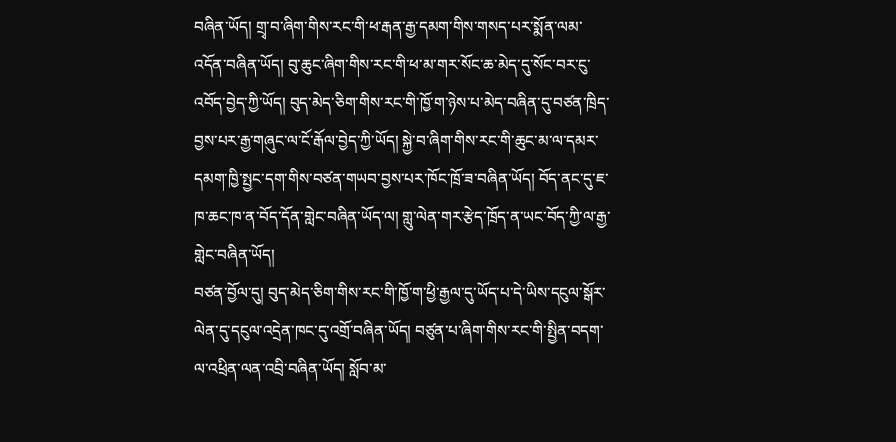བཞིན་ཡོད། གྲྭ་བ་ཞིག་གིས་རང་གི་ཕ་རྒན་རྒྱ་དམག་གིས་གསད་པར་སྨོན་ལམ་འདོན་བཞིན་ཡོད། བུ་ཆུང་ཞིག་གིས་རང་གི་ཕ་མ་གར་སོང་ཆ་མེད་དུ་སོང་བར་ངུ་འབོད་བྱེད་ཀྱི་ཡོད། བུད་མེད་ཅིག་གིས་རང་གི་ཁྱོ་ག་ཉེས་པ་མེད་བཞིན་དུ་བཙན་ཁྲིད་བྱས་པར་རྒྱ་གཞུང་ལ་ངོ་རྒོལ་བྱེད་ཀྱི་ཡོད། སྐྱེ་བ་ཞིག་གིས་རང་གི་ཆུང་མ་ལ་དམར་དམག་ཁྱི་སྤྱང་དག་གིས་བཙན་གཡབ་བྱས་པར་ཁོང་ཁྲོ་ཟ་བཞིན་ཡོད། བོད་ནང་དུ་ཇ་ཁ་ཆང་ཁ་ན་བོད་དོན་གླེང་བཞིན་ཡོད་ལ། གླུ་ལེན་གར་རྩེད་ཁྲོད་ན་ཡང་བོད་ཀྱི་ལ་རྒྱ་གླེང་བཞིན་ཡོད།
བཙན་བྱོལ་དུ། བུད་མེད་ཅིག་གིས་རང་གི་ཁྱོ་ག་ཕྱི་རྒྱལ་དུ་ཡོད་པ་དེ་ཡིས་དངུལ་སྒོར་ལེན་དུ་དངུལ་འདྲེན་ཁང་དུ་འགྲོ་བཞིན་ཡོད། བཙུན་པ་ཞིག་གིས་རང་གི་སྤྱིན་བདག་ལ་འཕྲིན་ལན་འབྲི་བཞིན་ཡོད། སློབ་མ་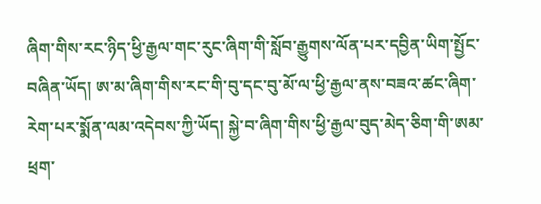ཞིག་གིས་རང་ཉིད་ཕྱི་རྒྱལ་གང་རུང་ཞིག་གི་སློབ་རྒྱུགས་ལོན་པར་དབྱིན་ཡིག་སྤྱོང་བཞིན་ཡོད། ཨ་མ་ཞིག་གིས་རང་གི་བུ་དང་བུ་མོ་ལ་ཕྱི་རྒྱལ་ནས་བཟའ་ཚང་ཞིག་རེག་པར་སྨོན་ལམ་འདེབས་ཀྱི་ཡོད། སྐྱེ་བ་ཞིག་གིས་ཕྱི་རྒྱལ་བུད་མེད་ཅིག་གི་ཨམ་ཕྲག་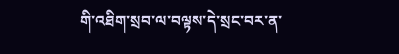གི་འཐིག་སྲབ་ལ་བལྟས་དེ་སྲང་བར་ན་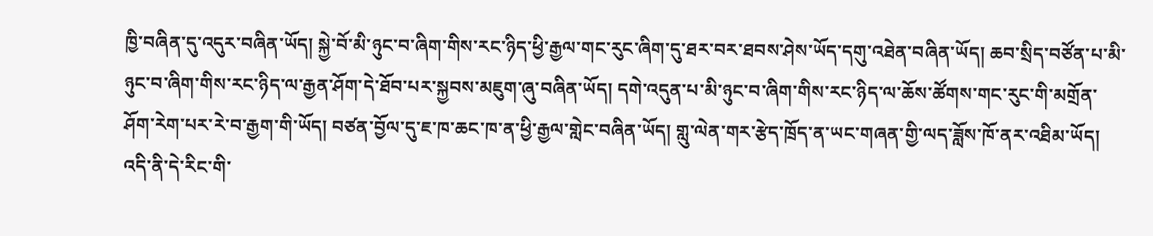ཁྱི་བཞིན་དུ་འདུར་བཞིན་ཡོད། སྐྱེ་བོ་མི་ཉུང་བ་ཞིག་གིས་རང་ཉིད་ཕྱི་རྒྱལ་གང་རུང་ཞིག་དུ་ཐར་བར་ཐབས་ཤེས་ཡོད་དགུ་འཐེན་བཞིན་ཡོད། ཆབ་སྲིད་བཙོན་པ་མི་ཉུང་བ་ཞིག་གིས་རང་ཉིད་ལ་རྒྱན་ཤོག་དེ་ཐོབ་པར་སྐྱབས་མཇུག་ཞུ་བཞིན་ཡོད། དགེ་འདུན་པ་མི་ཉུང་བ་ཞིག་གིས་རང་ཉིད་ལ་ཆོས་ཚོགས་གང་རུང་གི་མགྲོན་ཤོག་རེག་པར་རེ་བ་རྒྱག་གི་ཡོད། བཙན་བྱོལ་དུ་ཇ་ཁ་ཆང་ཁ་ན་ཕྱི་རྒྱལ་གླེང་བཞིན་ཡོད། གླུ་ལེན་གར་རྩེད་ཁྲོད་ན་ཡང་གཞན་གྱི་ལད་ཟློས་ཁོ་ནར་འཐིམ་ཡོད།
འདི་ནི་དེ་རིང་གི་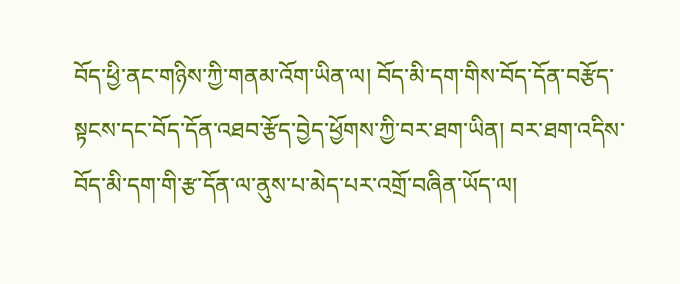བོད་ཕྱི་ནང་གཉིས་ཀྱི་གནམ་འོག་ཡིན་ལ། བོད་མི་དག་གིས་བོད་དོན་བརྩོད་སྟངས་དང་བོད་དོན་འཐབ་རྩོད་བྱེད་ཕྱོགས་ཀྱི་བར་ཐག་ཡིན། བར་ཐག་འདིས་བོད་མི་དག་གི་རྩ་དོན་ལ་ནུས་པ་མེད་པར་འགྲོ་བཞིན་ཡོད་ལ།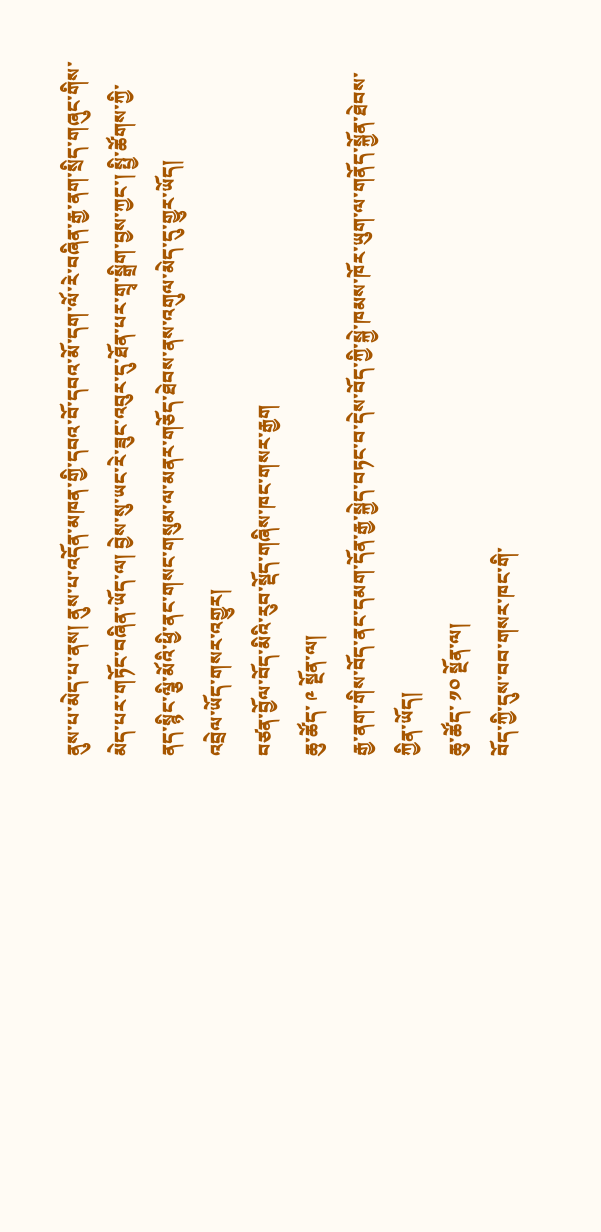ནུས་པ་མེད་པ་ནས། ནུས་པ་འདོན་མཁན་གྱི་དབའ་བོ་དབའ་མོ་དག་ལོ་རེ་བཞིན་རྒྱ་ནག་སྲིད་གཞུང་གིས་མེད་པར་གཏོང་བཞིན་ཡོད་ལ། བྱེས་སུ་ཡང་རེ་ཟུང་འབུར་དུ་ཐོན་པར་གྲྭ་སྒྲིག་བྱས་ཀྱང་། སྤྱི་ཚོགས་ཀྱི་ནད་སྙིང་ལྕི་མོའི་ཕྱི་ནང་གསང་གསུམ་ལ་མནར་གཅོད་ཐེབས་ནས་འགུལ་མེད་དུ་གྱུར་ཡོད།
འབྲེལ་ཡོད་གསར་འགྱུར།
བཙན་བྱོལ་བོད་མིའི་རུབ་སྡོད་གཞིས་ཁང་གསར་རྒྱག
ཆུ་ཚོད་ ༩ སྔོན་ལ།
རྒྱ་ནག་གིས་བོད་ནང་དམག་དོན་རྒྱ་སྐྱེད་བཏང་བ་དེས་བོད་ཀྱི་སྐྱེ་ཁམས་ཁོར་ཡུག་ལ་གནོད་སྐྱོན་ཐེབས་ཀྱིན་ཡོད།
ཆུ་ཚོད་ ༡༠ སྔོན་ལ།
བོད་ཀྱི་དུས་བབ་གསར་ཁང་གི་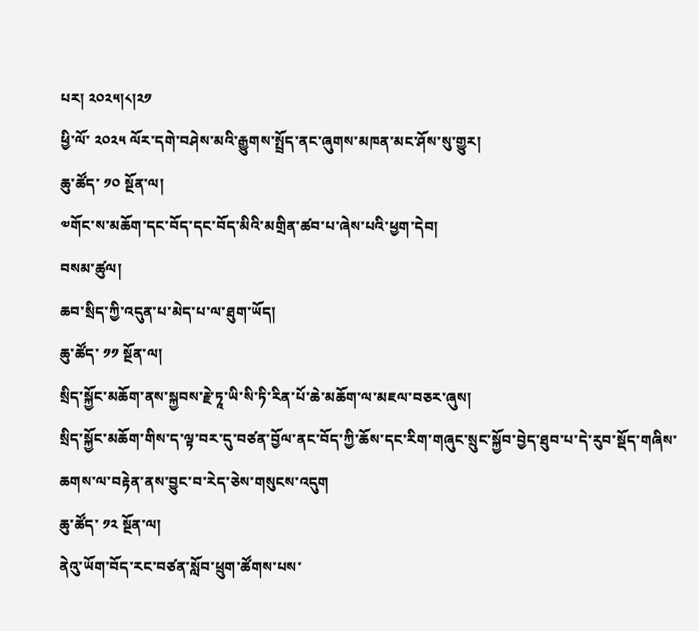པར། ༢༠༢༥།༨།༢༡
ཕྱི་ལོ་ ༢༠༢༥ ལོར་དགེ་བཤེས་མའི་རྒྱུགས་སྤྲོད་ནང་ཞུགས་མཁན་མང་ཤོས་སུ་གྱུར།
ཆུ་ཚོད་ ༡༠ སྔོན་ལ།
༧གོང་ས་མཆོག་དང་བོད་དང་བོད་མིའི་མགྲིན་ཚབ་པ་ཞེས་པའི་ཕྱག་དེབ།
བསམ་ཚུལ།
ཆབ་སྲིད་ཀྱི་འདུན་པ་མེད་པ་ལ་ཐུག་ཡོད།
ཆུ་ཚོད་ ༡༡ སྔོན་ལ།
སྲིད་སྐྱོང་མཆོག་ནས་སྐྱབས་རྗེ་ཏཱ་ཡི་སི་ཏི་རིན་པོ་ཆེ་མཆོག་ལ་མཇལ་བཅར་ཞུས།
སྲིད་སྐྱོང་མཆོག་གིས་ད་ལྟ་བར་དུ་བཙན་བྱོལ་ནང་བོད་ཀྱི་ཆོས་དང་རིག་གཞུང་སྲུང་སྐྱོབ་བྱེད་ཐུབ་པ་དེ་རུབ་སྡོད་གཞིས་ཆགས་ལ་བརྟེན་ནས་བྱུང་བ་རེད་ཅེས་གསུངས་འདུག
ཆུ་ཚོད་ ༡༢ སྔོན་ལ།
ནེའུ་ཡོག་བོད་རང་བཙན་སློབ་ཕྲུག་ཚོགས་པས་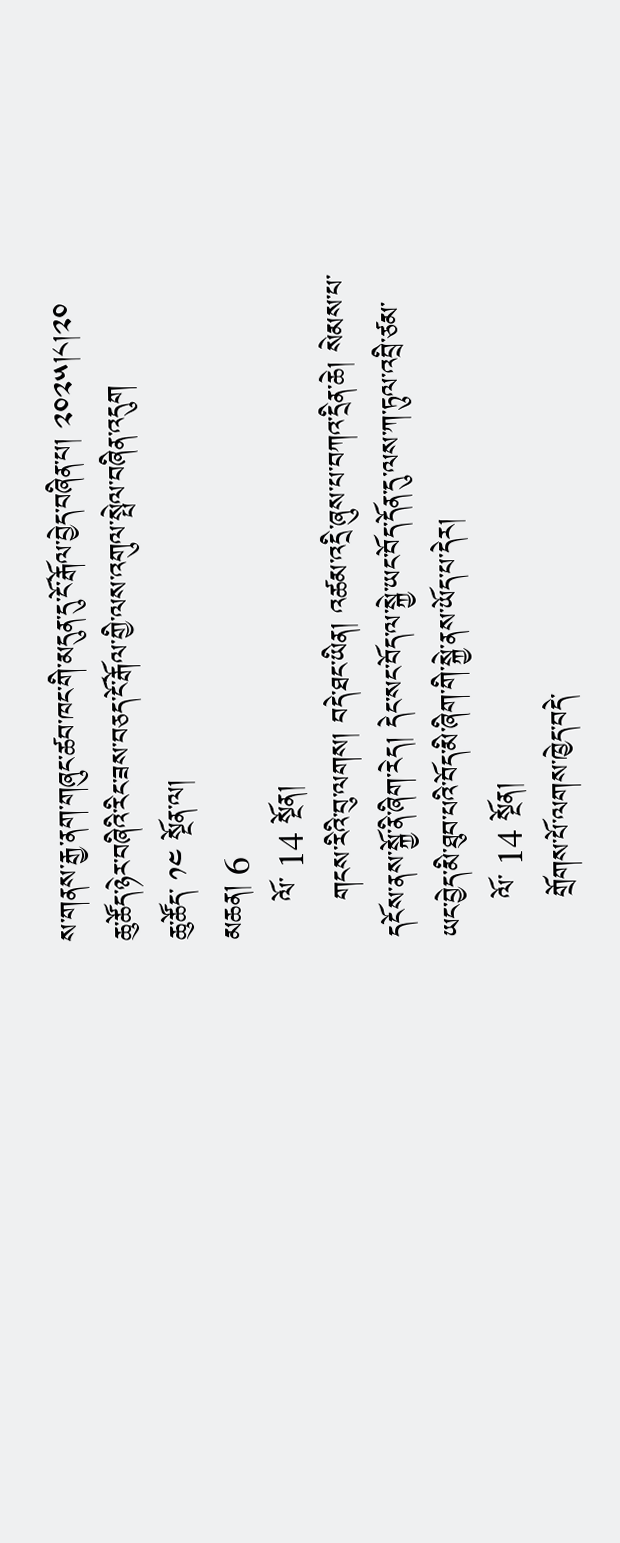ས་གནས་རྒྱ་ནག་གཞུང་ཚབ་ཁང་གི་མདུན་དུ་ངོ་རྒོལ་བྱེད་བཞིན་པ། ༢༠༢༥།༨།༢༠
ཆུ་ཚོད་ཉེར་བཞིའི་རིང་ཟས་བཅད་ངོ་རྒོལ་གྱི་ལས་འགུལ་སྤེལ་བཞིན་འདུག
ཆུ་ཚོད་ ༡༤ སྔོན་ལ།
མཆན། 6
    ལོ་ 14 སྔོན།
    གངས་རིའི་བུ་ལགས། བདེ་ཐང་ཡིན། འཚམ་འདྲི་ཞུས་པ་བཀའ་དྲིན་ཆེ། སེམས་པ་དངོས་ནས་སྐྱོ་ནི་ཞིག་རེད། དེང་སང་བོད་ལ་སྐྱེ་ཡང་བོད་དོན་དུ་ལས་ཀ་ཏུལ་འབྲི་ཙམ་ཡང་བྱེད་མི་ཐུབ་པའི་བོད་མི་ཞིག་གི་སྐྱེ་ནས་ཡོད་པ་དེར།
    ལོ་ 14 སྔོན།
    གྲོགས་པོ་ལགས་ཁྱེད་བདེ་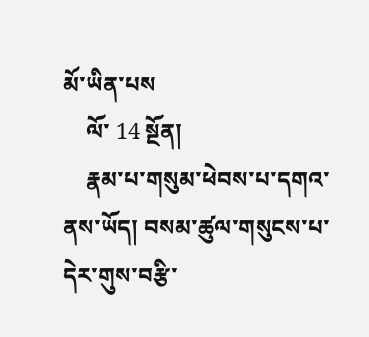མོ་ཡིན་པས
    ལོ་ 14 སྔོན།
    རྣམ་པ་གསུམ་ཕེབས་པ་དགའ་ནས་ཡོད། བསམ་ཚུལ་གསུངས་པ་དེར་གུས་བརྩི་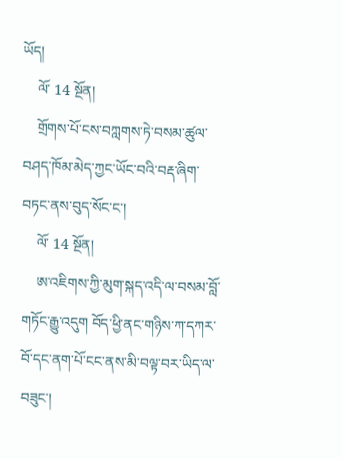ཡོད།
    ལོ་ 14 སྔོན།
    གྲོགས་པོ་ངས་བཀླགས་ཏེ་བསམ་ཚུལ་བཤད་ཁོམ་མེད་ཀྱང་ཡོང་བའི་བརྡ་ཞིག་བཏང་ནས་བུད་སོང་ང་།
    ལོ་ 14 སྔོན།
    ཨ་འཇིགས་ཀྱི་མུག་སྐད་འདི་ལ་བསམ་བློ་གཏོང་རྒྱུ་འདུག བོད་ཕྱི་ནང་གཉིས་ཀ་དཀར་བོ་དང་ནག་པོ་ངང་ནས་མི་བལྟ་བར་ཡིད་ལ་བཟུང་།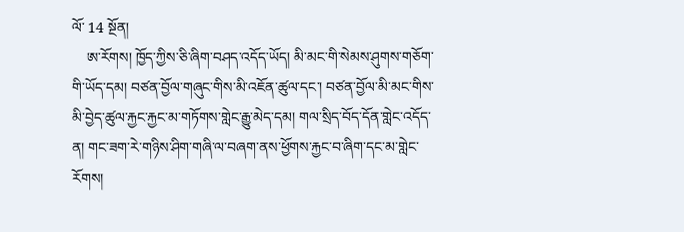ལོ་ 14 སྔོན།
    ཨ་རོགས། ཁྱོད་ཀྱིས་ཅི་ཞིག་བཤད་འདོད་ཡོད། མི་མང་གི་སེམས་ཤུགས་གཅོག་གི་ཡོད་དམ། བཙན་བྱོལ་གཞུང་གིས་མི་འཇོན་ཚུལ་དང་། བཙན་བྱོལ་མི་མང་གིས་མི་བྱེད་ཚུལ་རྐྱང་རྐྱང་མ་གཏོགས་གླེང་རྒྱུ་མེད་དམ། གལ་སྲིད་བོད་དོན་གླེང་འདོད་ན། གང་ཟག་རེ་གཉིས་ཤིག་གཞི་ལ་བཞག་ནས་ཕྱོགས་རྐྱང་བ་ཞིག་དང་མ་གླེང་རོགས།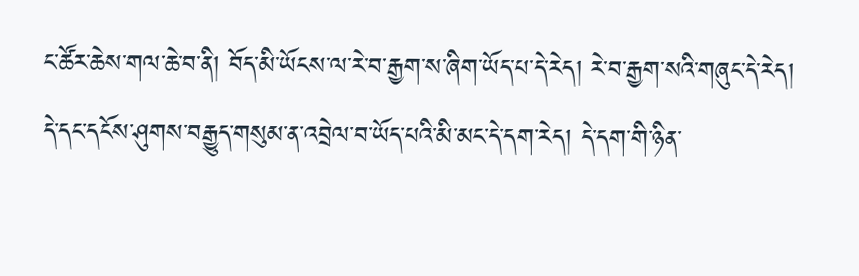ང་ཚོར་ཆེས་གལ་ཆེ་བ་ནི། བོད་མི་ཡོངས་ལ་རེ་བ་རྒྱག་ས་ཞིག་ཡོད་པ་དེ་རེད། རེ་བ་རྒྱག་སའི་གཞུང་དེ་རེད། དེ་དང་དངོས་ཤུགས་བརྒྱུད་གསུམ་ན་འབྲེལ་བ་ཡོད་པའི་མི་མང་དེ་དག་རེད། དེ་དག་གི་ཉིན་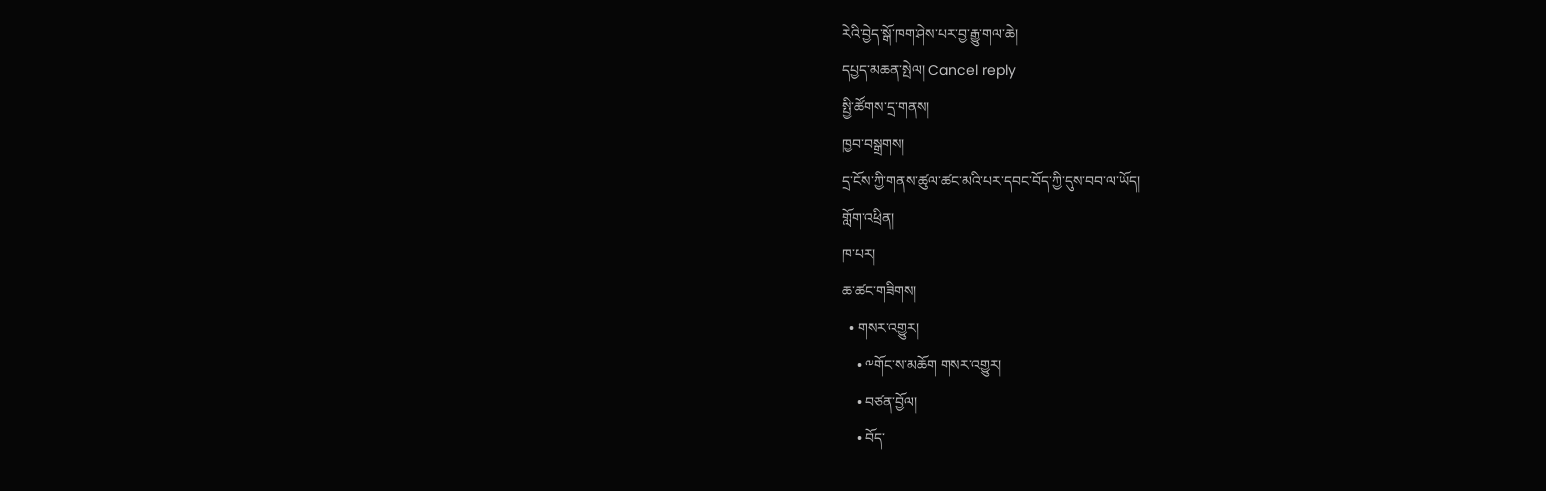རེའི་བྱེད་སྒོ་ཁག་ཤེས་པར་བྱ་རྒྱུ་གལ་ཆེ།
དཔྱད་མཆན་སྤེལ། Cancel reply
སྤྱི་ཚོགས་དྲ་གནས།
ཁྱབ་བསྒྲགས།
དྲ་ངོས་ཀྱི་གནས་ཚུལ་ཚང་མའི་པར་དབང་བོད་ཀྱི་དུས་བབ་ལ་ཡོད།
གློག་འཕྲིན།
ཁ་པར།
ཆ་ཚང་གཟིགས།
  • གསར་འགྱུར།
    • ༸གོང་ས་མཆོག གསར་འགྱུར།
    • བཙན་བྱོལ།
    • བོད་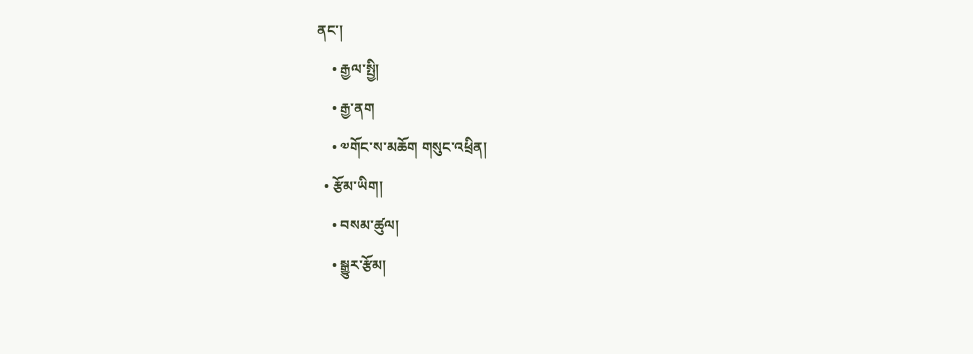ནང་།
    • རྒྱལ་སྤྱི།
    • རྒྱ་ནག
    • ༧གོང་ས་མཆོག གསུང་འཕྲིན།
  • རྩོམ་ཡིག།
    • བསམ་ཚུལ།
    • སྒྱུར་རྩོམ།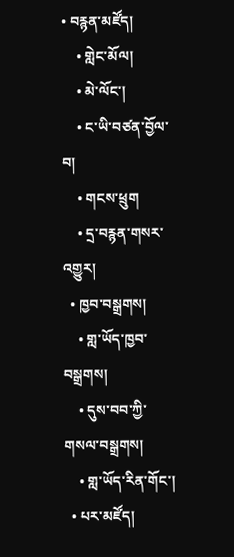• བརྙན་མཛོད།
    • གླེང་མོལ།
    • མེ་ལོང་།
    • ང་ཡི་བཙན་བྱོལ་བ།
    • གངས་ཕྲུག
    • དྲ་བརྙན་གསར་འགྱུར།
  • ཁྱབ་བསྒྲགས།
    • གླ་ཡོད་ཁྱབ་བསྒྲགས།
    • དུས་བབ་ཀྱི་གསལ་བསྒྲགས།
    • གླ་ཡོད་རིན་གོང་།
  • པར་མཛོད།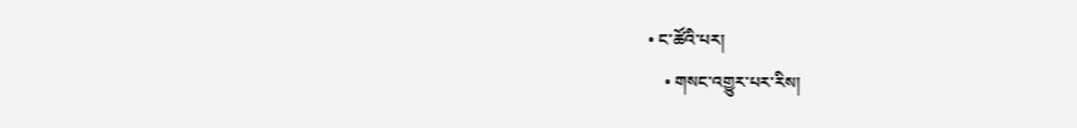• ང་ཚོའི་པར།
    • གསང་འགྱུར་པར་རིས།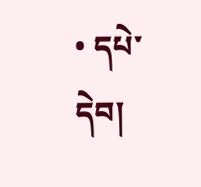• དཔེ་དེབ།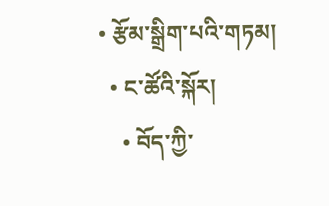• རྩོམ་སྒྲིག་པའི་གཏམ།
  • ང་ཚོའི་སྐོར།
    • བོད་ཀྱི་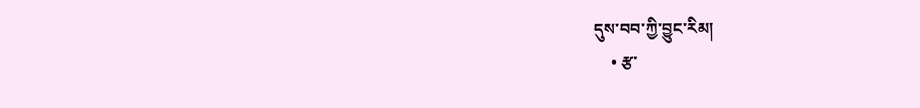དུས་བབ་ཀྱི་བྱུང་རིམ།
    • རྩ་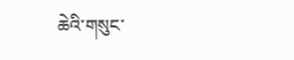ཆེའི་གསུང་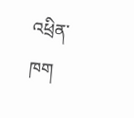འཕྲིན་ཁག